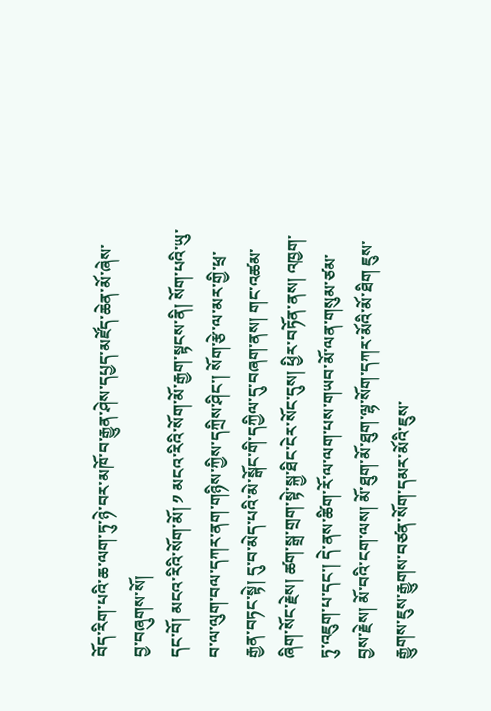བོད་རིག་པའི་ཆ་ལག་ཏུ་ཉེ་བར་མཁོ་བ་རྒྱུན་ཤེས་དཔྱད་མཛོད་ཆེན་མོ་ཞེས་བྱ་བཞུགས་སོ།
དང་བོ། མངའ་རིའི་སོག་མོ། ༡ མངའ་རིའི་སོག་མོ་རྒྱག་སྟངས་ནི། སོག་པའི་ཡུ་བ་ལ་ལུག་བལ་དཀར་ནག་གཉིས་ཀྱིས་དཀྲིས་ཤིང་། སོག་རྩེ་ལ་མར་གྱི་ཕྲ་རྒྱན་བཏང་སྟེ། དུ་བ་མེད་པའི་མེ་སྒོང་གི་དཀྱིལ་དུ་བཞག་ནས། གང་འཚམ་ཞིག་སོང་རྗེས། ཚག་སྒྲ་གྲག་སྟེ་སྐྱ་ཐིང་ངེར་སོང་དུས། ཕྱིར་བཏོན་ནས། འཁྱག་ཏུ་འཇུག་པ་དང་། དེ་ནས་ཚིག་རོ་ལ་ལག་པས་གཡབ་མོ་ལན་གསུམ་ཙམ་བྱས་རྗེས། མོ་བའི་ངག་ལས། མོ་ཐུག་མོ་ཐུག་ལྷ་སོག་དཀར་མོའི་མོ་ཐིག ཇུས་རྒྱུགས་ཇུས་རྒྱུགས་བཙན་སོག་དམར་མོའི་ཇུས་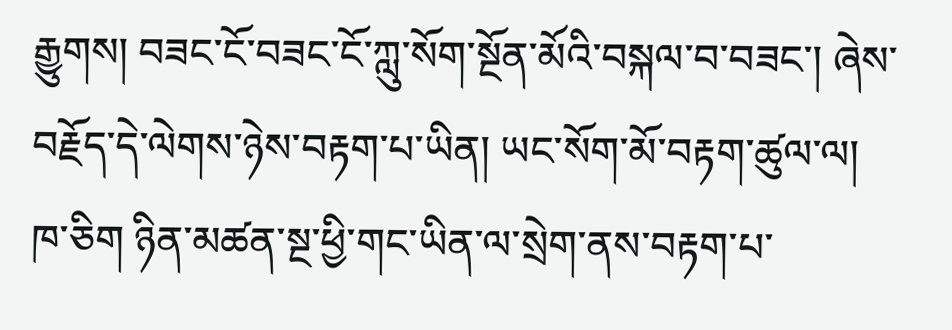རྒྱུགས། བཟང་ངོ་བཟང་ངོ་ཀླུ་སོག་སྔོན་མོའི་བསྐལ་བ་བཟང་། ཞེས་བརྗོད་དེ་ལེགས་ཉེས་བརྟག་པ་ཡིན། ཡང་སོག་མོ་བརྟག་ཚུལ་ལ། ཁ་ཅིག ཉིན་མཚན་སྔ་ཕྱི་གང་ཡིན་ལ་སྲེག་ནས་བརྟག་པ་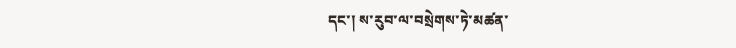དང་། ས་རུབ་ལ་བསྲེགས་ཏེ་མཚན་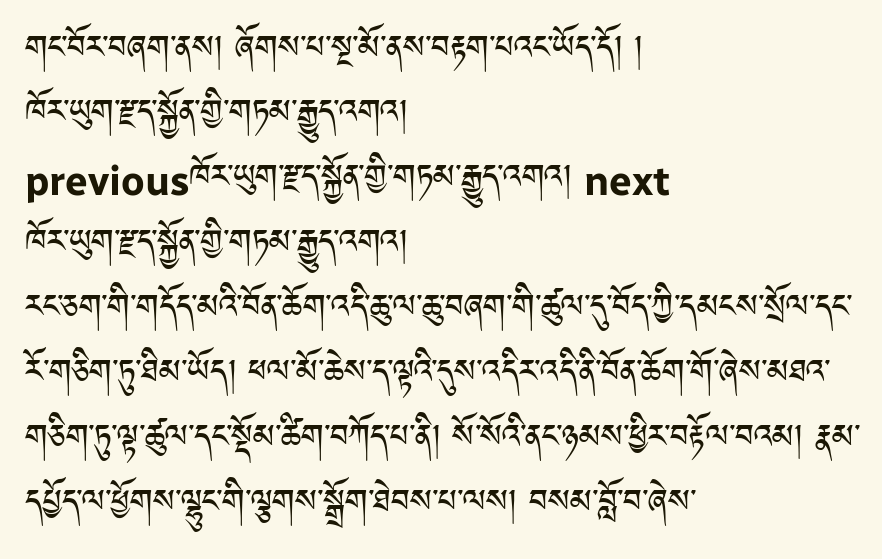གང་བོར་བཞག་ནས། ཞོགས་པ་སྔ་མོ་ནས་བརྟག་པའང་ཡོད་དོ། །
ཁོར་ཡུག་རྫད་སྐྱོན་གྱི་གཏམ་རྒྱུད་འགའ།
previousཁོར་ཡུག་རྫད་སྐྱོན་གྱི་གཏམ་རྒྱུད་འགའ། next
ཁོར་ཡུག་རྫད་སྐྱོན་གྱི་གཏམ་རྒྱུད་འགའ།
རང་ཅག་གི་གདོད་མའི་བོན་ཆོག་འདི་ཆུ་ལ་ཆུ་བཞག་གི་ཚུལ་དུ་བོད་ཀྱི་དམངས་སྲོལ་དང་རོ་གཅིག་ཏུ་ཐིམ་ཡོད། ཕལ་མོ་ཆེས་ད་ལྟའི་དུས་འདིར་འདི་ནི་བོན་ཆོག་གོ་ཞེས་མཐའ་གཅིག་ཏུ་ལྟ་ཚུལ་དང་སྡོམ་ཚིག་བཀོད་པ་ནི། སོ་སོའི་ནང་ཉམས་ཕྱིར་བརྟོལ་བའམ། རྣམ་དཔྱོད་ལ་ཕྱོགས་ལྷུང་གི་ལྕགས་སྒྲོག་ཐེབས་པ་ལས། བསམ་བློ་བ་ཞེས་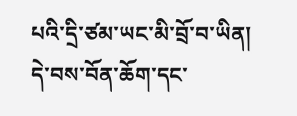པའི་དྲི་ཙམ་ཡང་མི་བྲོ་བ་ཡིན། དེ་བས་བོན་ཆོག་དང་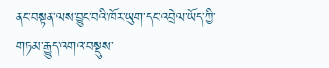ནང་བསྟན་ལས་བྱུང་བའི་ཁོར་ཡུག་དང་འབྲེལ་ཡོད་ཀྱི་གཏམ་རྒྱུད་འགའ་བསྡུས་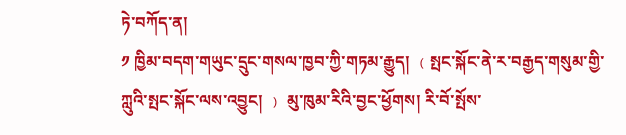ཏེ་བཀོད་ན།
༡ ཁྱིམ་བདག་གཡུང་དྲུང་གསལ་ཁྱབ་ཀྱི་གཏམ་རྒྱུད། ﹙སྤང་སྐོང་ནེ་ར་བརྒྱད་གསུམ་གྱི་ཀླུའི་སྤང་སྐོང་ལས་འབྱུང། ﹚ མུ་ཁུམ་རིའི་བྱང་ཕྱོགས། རི་བོ་སྤོས་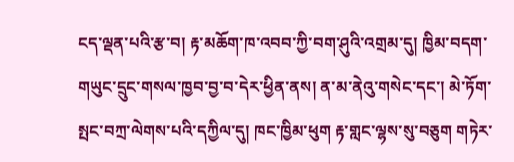ངད་ལྡན་པའི་རྩ་བ། རྟ་མཆོག་ཁ་འབབ་ཀྱི་བག་ཤུའི་འགྲམ་དུ། ཁྱིམ་བདག་གཡུང་དྲུང་གསལ་ཁྱབ་བྱ་བ་དེར་ཕྱིན་ནས། ན་མ་ནེའུ་གསེང་དང་། མེ་ཏོག་སྤང་བཀྲ་ལེགས་པའི་དཀྱིལ་དུ། ཁང་ཁྱིམ་ཕུག རྟ་གླང་ལྷས་སུ་བཅུག གཏེར་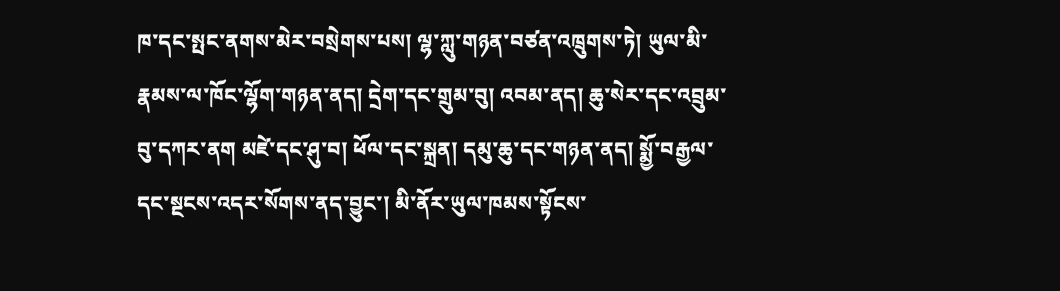ཁ་དང་སྤང་ནགས་མེར་བསྲེགས་པས། ལྷ་ཀླུ་གཉན་བཙན་འཁྲུགས་ཏེ། ཡུལ་མི་རྣམས་ལ་ཁོང་ལྷོག་གཉན་ནད། དྲེག་དང་གྲུམ་བུ། འབམ་ནད། ཆུ་སེར་དང་འབྲུམ་བུ་དཀར་ནག མཛེ་དང་ཤུ་བ། ཕོལ་དང་སྐྲན། དམུ་ཆུ་དང་གཉན་ནད། སྨྱོ་བརྒྱལ་དང་སྔངས་འདར་སོགས་ནད་བྱུང་། མི་ནོར་ཡུལ་ཁམས་སྟོངས་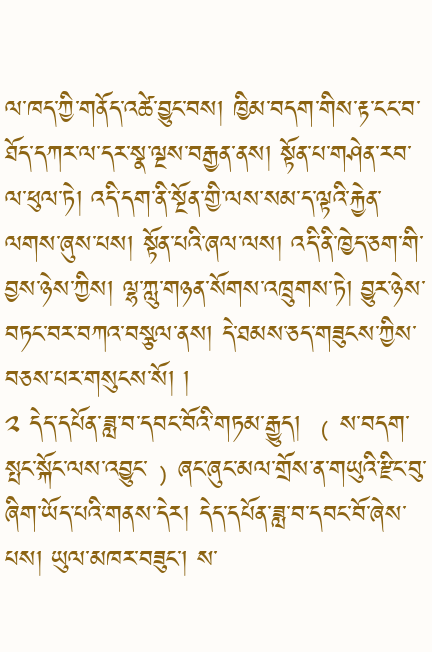ལ་ཁད་ཀྱི་གནོད་འཚེ་བྱུང་བས། ཁྱིམ་བདག་གིས་རྟ་ངང་བ་ཐོད་དཀར་ལ་དར་སྣ་ལྔས་བརྒྱན་ནས། སྟོན་པ་གཤེན་རབ་ལ་ཕུལ་ཏེ། འདི་དག་ནི་སྔོན་གྱི་ལས་སམ་ད་ལྟའི་རྐྱེན་ལགས་ཞུས་པས། སྟོན་པའི་ཞལ་ལས། འདི་ནི་ཁྱེད་ཅག་གི་བྱས་ཉེས་ཀྱིས། ལྷ་ཀླུ་གཉན་སོགས་འཁྲུགས་ཏེ། བྱུར་ཉེས་བཏང་བར་བཀའ་བསྩལ་ནས། དེ་ཐམས་ཅད་གཟུངས་ཀྱིས་བཅས་པར་གསུངས་སོ། །
༢ དེད་དཔོན་ཟླ་བ་དབང་བོའི་གཏམ་རྒྱུད། ﹙ས་བདག་སྤང་སྐོང་ལས་འབྱུང་﹚ཞང་ཞུང་མལ་གྲོས་ན་གཡུའི་རྫིང་བུ་ཞིག་ཡོད་པའི་གནས་དེར། དེད་དཔོན་ཟླ་བ་དབང་བོ་ཞེས་པས། ཡུལ་མཁར་བཟུང་། ས་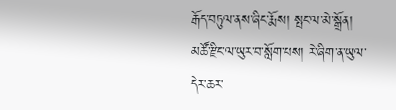རྒོད་བཏུལ་ནས་ཞིང་རྨོས། སྤང་ལ་མེ་སྒྲོན།  མཚོ་རྫིང་ལ་ཡུར་བ་སློག་པས། རེ་ཞིག་ན་ཡུལ་དེར་ཆར་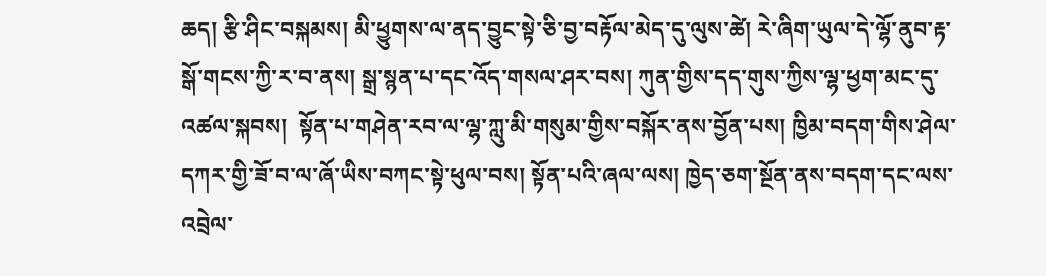ཆད། རྩི་ཤིང་བསྐམས། མི་ཕྱུགས་ལ་ནད་བྱུང་སྟེ་ཅི་བྱ་བརྟོལ་མེད་དུ་ལུས་ཚེ། རེ་ཞིག་ཡུལ་དེ་ལྷོ་ནུབ་རྟ་སྒོ་གངས་ཀྱི་ར་བ་ནས། སྒྲ་སྙན་པ་དང་འོད་གསལ་ཤར་བས། ཀུན་གྱིས་དད་གུས་ཀྱིས་ལྷ་ཕྱག་མང་དུ་འཚལ་སྐབས།  སྟོན་པ་གཤེན་རབ་ལ་ལྷ་ཀླུ་མི་གསུམ་གྱིས་བསྐོར་ནས་བྱོན་པས། ཁྱིམ་བདག་གིས་ཤེལ་དཀར་གྱི་ཟོ་བ་ལ་ཞོ་ཡིས་བཀང་སྟེ་ཕུལ་བས། སྟོན་པའི་ཞལ་ལས། ཁྱེད་ཅག་སྔོན་ནས་བདག་དང་ལས་འབྲེལ་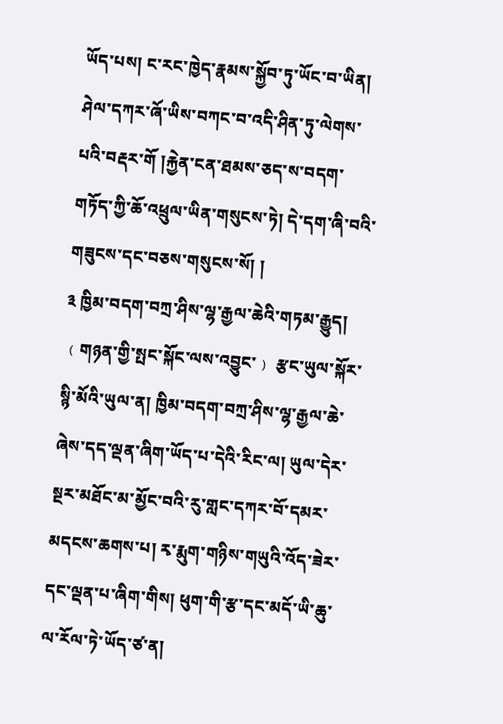ཡོད་པས། ང་རང་ཁྱེད་རྣམས་སྐྱོབ་ཏུ་ཡོང་བ་ཡིན། ཤེལ་དཀར་ཞོ་ཡིས་བཀང་བ་འདི་ཤིན་ཏུ་ལེགས་པའི་བརྡར་གོ །རྐྱེན་ངན་ཐམས་ཅད་ས་བདག་གཏོད་ཀྱི་ཆོ་འཕྲུལ་ཡིན་གསུངས་ཏེ། དེ་དག་ཞི་བའི་གཟུངས་དང་བཅས་གསུངས་སོ། །
༣ ཁྱིམ་བདག་བཀྲ་ཤིས་ལྷ་རྒྱལ་ཆེའི་གཏམ་རྒྱུད། ﹙གཉན་གྱི་སྤང་སྐོང་ལས་འབྱུང་﹚ རྩང་ཡུལ་སྐོར་སྙི་མོའི་ཡུལ་ན། ཁྱིམ་བདག་བཀྲ་ཤིས་ལྷ་རྒྱལ་ཆེ་ཞེས་དད་ལྡན་ཞིག་ཡོད་པ་དེའི་རིང་ལ། ཡུལ་དེར་སྔར་མཐོང་མ་མྱོང་བའི་རུ་གླང་དཀར་བོ་དམར་མདངས་ཆགས་པ། རྭ་རྨུག་གཉིས་གཡུའི་འོད་ཟེར་དང་ལྡན་པ་ཞིག་གིས། ཕུག་གི་རྩ་དང་མདོ་ཡི་ཆུ་ལ་རོལ་ཏེ་ཡོད་ཙ་ན།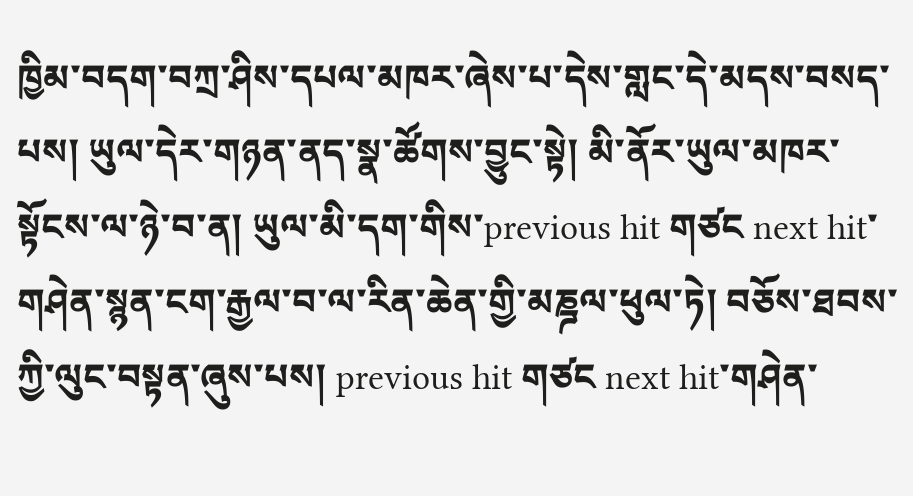ཁྱིམ་བདག་བཀྲ་ཤིས་དཔལ་མཁར་ཞེས་པ་དེས་གླང་དེ་མདས་བསད་པས། ཡུལ་དེར་གཉན་ནད་སྣ་ཚོགས་བྱུང་སྟེ། མི་ནོར་ཡུལ་མཁར་སྟོངས་ལ་ཉེ་བ་ན། ཡུལ་མི་དག་གིས་previous hit གཙང next hit་གཤེན་སྙན་ངག་རྒྱལ་བ་ལ་རིན་ཆེན་གྱི་མཎྜལ་ཕུལ་ཏེ། བཅོས་ཐབས་ཀྱི་ལུང་བསྟན་ཞུས་པས། previous hit གཙང next hit་གཤེན་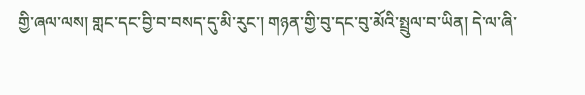གྱི་ཞལ་ལས། གླང་དང་བྱི་བ་བསད་དུ་མི་རུང་། གཉན་གྱི་བུ་དང་བུ་མོའི་སྤྲུལ་བ་ཡིན། དེ་ལ་ཞི་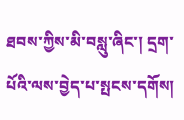ཐབས་ཀྱིས་མི་བསླུ་ཞིང་། དྲག་པོའི་ལས་བྱེད་པ་སྤངས་དགོས།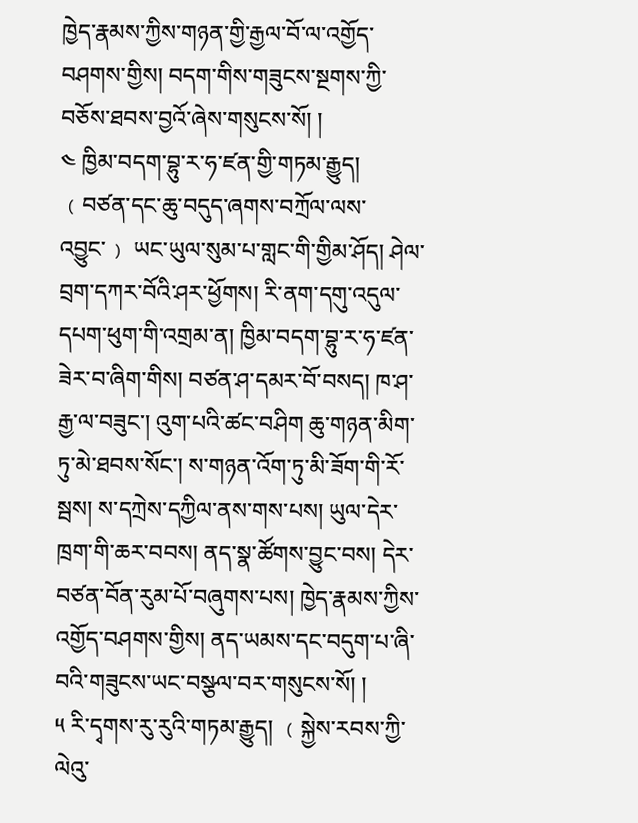ཁྱེད་རྣམས་ཀྱིས་གཉན་གྱི་རྒྱལ་བོ་ལ་འགྱོད་བཤགས་གྱིས། བདག་གིས་གཟུངས་སྔགས་ཀྱི་བཅོས་ཐབས་བྱའོ་ཞེས་གསུངས་སོ། །
༤ ཁྱིམ་བདག་བྷུ་ར་ཧ་ཛན་གྱི་གཏམ་རྒྱུད། ﹙བཙན་དང་ཆུ་བདུད་ཞགས་བཀྲོལ་ལས་འབྱུང་﹚ ཡང་ཡུལ་སུམ་པ་གླང་གི་གྱིམ་ཤོད། ཤེལ་བྲག་དཀར་བོའི་ཤར་ཕྱོགས། རི་ནག་དགུ་འདུལ་དཔག་ཕུག་གི་འགྲམ་ན། ཁྱིམ་བདག་བྷུ་ར་ཧ་ཛན་ཟེར་བ་ཞིག་གིས། བཙན་ཤ་དམར་བོ་བསད། ཁ་ཤ་རྒྱ་ལ་བཟུང་། འུག་པའི་ཚང་བཤིག ཆུ་གཉན་མིག་ཏུ་མེ་ཐབས་སོང་། ས་གཉན་འོག་ཏུ་མི་ཟོག་གི་རོ་སྦས། ས་དཀྲེས་དཀྱིལ་ནས་གས་པས། ཡུལ་དེར་ཁྲག་གི་ཆར་བབས། ནད་སྣ་ཚོགས་བྱུང་བས། དེར་བཙན་བོན་རུམ་པོ་བཞུགས་པས། ཁྱེད་རྣམས་ཀྱིས་འགྱོད་བཤགས་གྱིས། ནད་ཡམས་དང་བདུག་པ་ཞི་བའི་གཟུངས་ཡང་བསྩལ་བར་གསུངས་སོ། །
༥ རི་དྭགས་རུ་རུའི་གཏམ་རྒྱུད། ﹙སྐྱེས་རབས་ཀྱི་ལེའུ་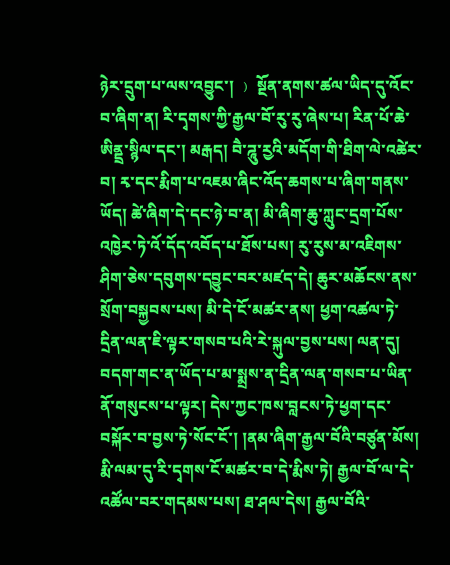ཉེར་དྲུག་པ་ལས་འབྱུང་། ﹚ སྔོན་ནགས་ཚལ་ཡིད་དུ་འོང་བ་ཞིག་ན། རི་དྭགས་ཀྱི་རྒྱལ་བོ་རུ་རུ་ཞེས་པ། རིན་པོ་ཆེ་ཨིནྡྲ་སྙིལ་དང་། མརྒད། བཻ་ཌཱུ་རྱའི་མདོག་གི་ཐིག་ལེ་འཚེར་བ། རྭ་དང་རྨིག་པ་འཇམ་ཞིང་འོད་ཆགས་པ་ཞིག་གནས་ཡོད། ཚེ་ཞིག་དེ་དང་ཉེ་བ་ན། མི་ཞིག་ཆུ་ཀླུང་དྲག་པོས་འཁྱེར་ཏེ་འོ་དོད་འབོད་པ་ཐོས་པས། རུ་རུས་མ་འཇིགས་ཤིག་ཅེས་དབུགས་དབྱུང་བར་མཛད་དེ། ཆུར་མཆོངས་ནས་སྲོག་བསྐྱབས་པས། མི་དེ་ངོ་མཚར་ནས། ཕྱག་འཚལ་ཏེ་དྲིན་ལན་ཇི་ལྟར་གསབ་པའི་རེ་སྐུལ་བྱས་པས། ལན་དུ། བདག་གང་ན་ཡོད་པ་མ་སྨྲས་ན་དྲིན་ལན་གསབ་པ་ཡིན་ནོ་གསུངས་པ་ལྟར། དེས་ཀྱང་ཁས་བླངས་ཏེ་ཕྱག་དང་བསྐོར་བ་བྱས་ཏེ་སོང་ངོ་། །ནམ་ཞིག་རྒྱལ་བོའི་བཙུན་མོས། རྨི་ལམ་དུ་རི་དྭགས་ངོ་མཚར་བ་དེ་རྨིས་ཏེ། རྒྱལ་བོ་ལ་དེ་འཚོལ་བར་གདམས་པས། ཐ་ཤལ་དེས། རྒྱལ་བོའི་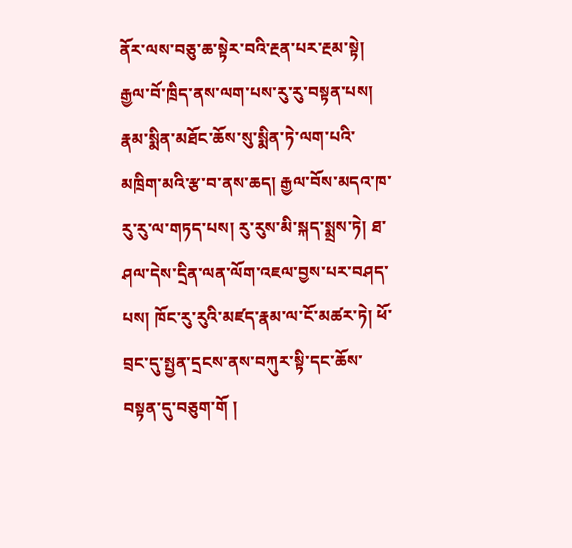ནོར་ལས་བཅུ་ཆ་སྟེར་བའི་རྔན་པར་རྔམ་སྟེ། རྒྱལ་བོ་ཁྲིད་ནས་ལག་པས་རུ་རུ་བསྟན་པས། རྣམ་སྨིན་མཐོང་ཆོས་སུ་སྨིན་ཏེ་ལག་པའི་མཁྲིག་མའི་རྩ་བ་ནས་ཆད། རྒྱལ་བོས་མདའ་ཁ་རུ་རུ་ལ་གཏད་པས། རུ་རུས་མི་སྐད་སྨྲས་ཏེ། ཐ་ཤལ་དེས་དྲིན་ལན་ལོག་འཇལ་བྱས་པར་བཤད་པས། ཁོང་རུ་རུའི་མཛད་རྣམ་ལ་ངོ་མཚར་ཏེ། ཕོ་བྲང་དུ་སྤྱན་དྲངས་ནས་བཀུར་སྟི་དང་ཆོས་བསྟན་དུ་བཅུག་གོ །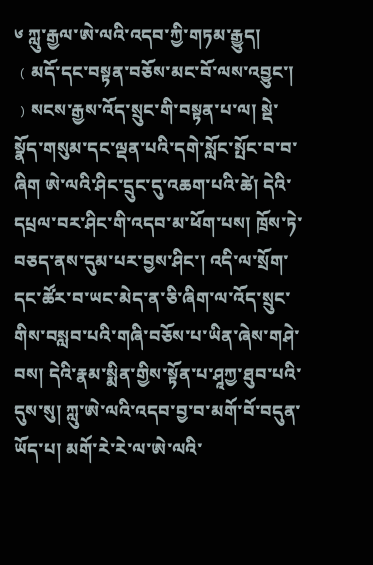༦ ཀླུ་རྒྱལ་ཨེ་ལའི་འདབ་ཀྱི་གཏམ་རྒྱུད། ﹙མདོ་དང་བསྟན་བཅོས་མང་བོ་ལས་འབྱུང་། ﹚སངས་རྒྱས་འོད་སྲུང་གི་བསྟན་པ་ལ། སྡེ་སྣོད་གསུམ་དང་ལྡན་པའི་དགེ་སློང་སྤོང་བ་བ་ཞིག ཨེ་ལའི་ཤིང་དྲུང་དུ་འཆག་པའི་ཚེ། དེའི་དཔྲལ་བར་ཤིང་གི་འདབ་མ་ཕོག་པས། ཁྲོས་ཏེ་བཅད་ནས་དུམ་པར་བྱས་ཤིང་། འདི་ལ་སྲོག་དང་ཚོར་བ་ཡང་མེད་ན་ཅི་ཞིག་ལ་འོད་སྲུང་གིས་བསླབ་པའི་གཞི་བཅོས་པ་ཡིན་ཞེས་གཤེ་བས། དེའི་རྣམ་སྨིན་གྱིས་སྟོན་པ་ཤཱཀྱ་ཐུབ་པའི་དུས་སུ། ཀླུ་ཨེ་ལའི་འདབ་བྱ་བ་མགོ་བོ་བདུན་ཡོད་པ། མགོ་རེ་རེ་ལ་ཨེ་ལའི་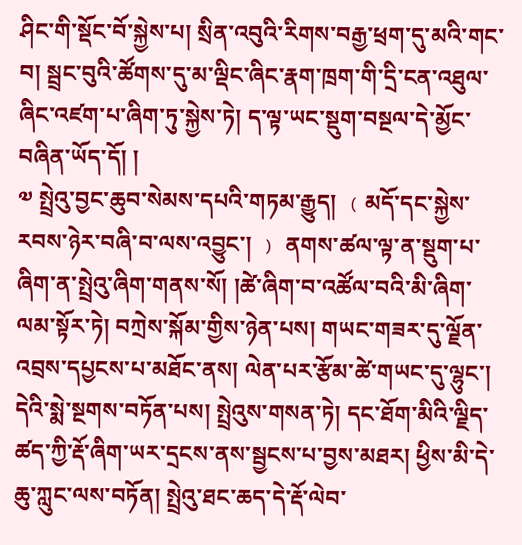ཤིང་གི་སྡོང་བོ་སྐྱེས་པ། སྲིན་འབུའི་རིགས་བརྒྱ་ཕྲག་དུ་མའི་གང་བ། སྦྲང་བུའི་ཚོགས་དུ་མ་ལྡིང་ཞིང་རྣག་ཁྲག་གི་དྲི་ངན་འཐུལ་ཞིང་འཛག་པ་ཞིག་ཏུ་སྐྱེས་ཏེ། ད་ལྟ་ཡང་སྡུག་བསྔལ་དེ་མྱོང་བཞིན་ཡོད་དོ། །
༧ སྤྲེའུ་བྱང་ཆུབ་སེམས་དཔའི་གཏམ་རྒྱུད། ﹙མདོ་དང་སྐྱེས་རབས་ཉེར་བཞི་བ་ལས་འབྱུང་། ﹚ ནགས་ཚལ་ལྟ་ན་སྡུག་པ་ཞིག་ན་སྤྲེའུ་ཞིག་གནས་སོ། །ཚེ་ཞིག་བ་འཚོལ་བའི་མི་ཞིག་ལམ་སྟོར་ཏེ། བཀྲེས་སྐོམ་གྱིས་ཉེན་པས། གཡང་གཟར་དུ་ལྗོན་འབྲས་དཔྱངས་པ་མཐོང་ནས། ལེན་པར་རྩོམ་ཚེ་གཡང་དུ་ལྷུང་། དེའི་སྨེ་སྔགས་བཏོན་པས། སྤྲེའུས་གསན་ཏེ། དང་ཐོག་མིའི་ལྗིད་ཚད་ཀྱི་རྡོ་ཞིག་ཡར་དྲངས་ནས་སྦྱངས་པ་བྱས་མཐར། ཕྱིས་མི་དེ་ཆུ་ཀླུང་ལས་བཏོན། སྤྲེའུ་ཐང་ཆད་དེ་རྡོ་ལེབ་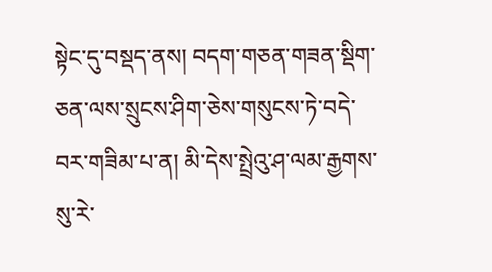སྟེང་དུ་བསྡད་ནས། བདག་གཅན་གཟན་སྡིག་ཅན་ལས་སྲུངས་ཤིག་ཅེས་གསུངས་ཏེ་བདེ་བར་གཟིམ་པ་ན། མི་དེས་སྤྲེའུ་ཤ་ལམ་རྒྱགས་སུ་རེ་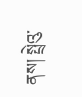ནས། སྤྲེའུ་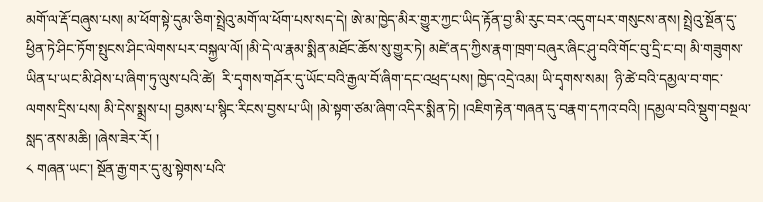མགོ་ལ་རྡོ་བཞུས་པས། མ་ཕོག་སྟེ་དུམ་ཅིག་སྤྲེའུ་མགོ་ལ་ཕོག་པས་སད་དེ། ཨེ་མ་ཁྱེད་མིར་གྱུར་ཀྱང་ཡིད་རྟོན་བྱ་མི་རུང་བར་འདུག་པར་གསུངས་ནས། སྤྲེའུ་སྔོན་དུ་ཕྱིན་ཏེ་ཤིང་ཏོག་སྤུངས་ཤིང་ལེགས་པར་བསྐྱལ་ལོ། །མི་དེ་ལ་རྣམ་སྨིན་མཐོང་ཆོས་སུ་གྱུར་ཏེ། མཛེ་ནད་ཀྱིས་རྣག་ཁྲག་བཞུར་ཞིང་ཤུ་བའི་གོང་བུ་དྲི་ང་བ། མི་གཟུགས་ཡིན་པ་ཡང་མི་ཤེས་པ་ཞིག་ཏུ་ལུས་པའི་ཚེ།  རི་དྭགས་གཤོར་དུ་ཡོང་བའི་རྒྱལ་བོ་ཞིག་དང་འཕྲད་པས། ཁྱེད་འདྲེ་འམ། ཡི་དྭགས་སམ།  ཉི་ཚེ་བའི་དམྱལ་བ་གང་ལགས་དྲིས་པས། མི་དེས་སྨྲས་པ། བྱམས་པ་སྙིང་རིངས་བྱས་པ་ཡི། །མེ་སྟག་ཙམ་ཞིག་འདིར་སྨིན་ཏེ། །འཇིག་རྟེན་གཞན་དུ་བརྣག་དཀའ་བའི། །དམྱལ་བའི་སྡུག་བསྔལ་སླད་ནས་མཆི། །ཞེས་ཟེར་རོ། །
༨ གཞན་ཡང་། སྔོན་རྒྱ་གར་དུ་མུ་སྟེགས་པའི་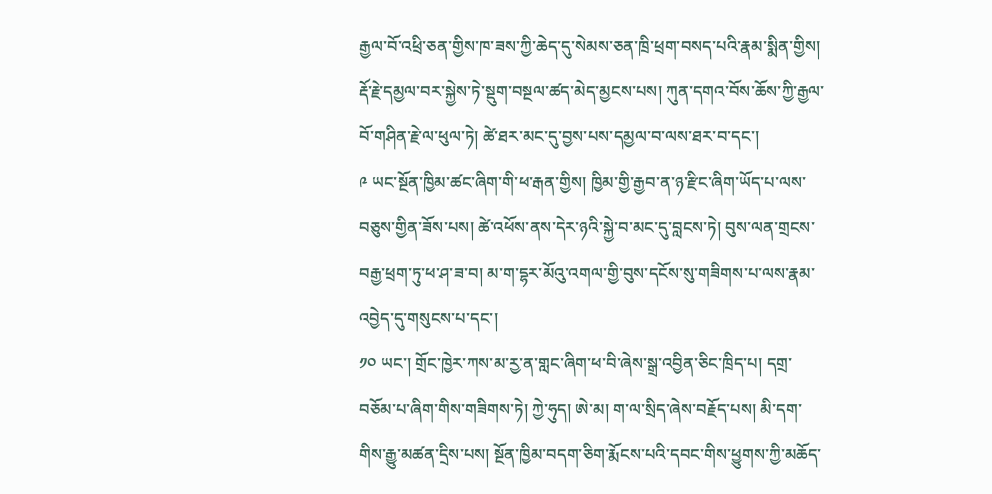རྒྱལ་བོ་འཕྲི་ཅན་གྱིས་ཁ་ཟས་ཀྱི་ཆེད་དུ་སེམས་ཅན་ཁྲི་ཕྲག་བསད་པའི་རྣམ་སྨིན་གྱིས། རྡོ་རྗེ་དམྱལ་བར་སྐྱེས་ཏེ་སྡུག་བསྔལ་ཚད་མེད་མྱངས་པས། ཀུན་དགའ་བོས་ཆོས་ཀྱི་རྒྱལ་བོ་གཤིན་རྗེ་ལ་ཕུལ་ཏེ། ཚེ་ཐར་མང་དུ་བྱས་པས་དམྱལ་བ་ལས་ཐར་བ་དང་།
༩ ཡང་སྔོན་ཁྱིམ་ཚང་ཞིག་གི་ཕ་རྒན་གྱིས། ཁྱིམ་གྱི་རྒྱབ་ན་ཉ་རྫིང་ཞིག་ཡོད་པ་ལས་བཅུས་གྱིན་ཟོས་པས། ཚེ་འཕོས་ནས་དེར་ཉའི་སྐྱེ་བ་མང་དུ་བླངས་ཏེ། བུས་ལན་གྲངས་བརྒྱ་ཕྲག་ཏུ་ཕ་ཤ་ཟ་བ། མ་ག་དྷར་མོའུ་འགལ་གྱི་བུས་དངོས་སུ་གཟིགས་པ་ལས་རྣམ་འབྱེད་དུ་གསུངས་པ་དང་།
༡༠ ཡང་། གྲོང་ཁྱེར་ཀས་མ་རྱ་ན་གླང་ཞིག་ཕ་བི་ཞེས་སྒྲ་འབྱིན་ཅིང་ཁྲིད་པ། དགྲ་བཅོམ་པ་ཞིག་གིས་གཟིགས་ཏེ། ཀྱེ་ཧུད། ཨེ་མ། ག་ལ་སྲིད་ཞེས་བརྗོད་པས། མི་དག་གིས་རྒྱུ་མཚན་དྲིས་པས། སྔོན་ཁྱིམ་བདག་ཅིག་རྨོངས་པའི་དབང་གིས་ཕྱུགས་ཀྱི་མཆོད་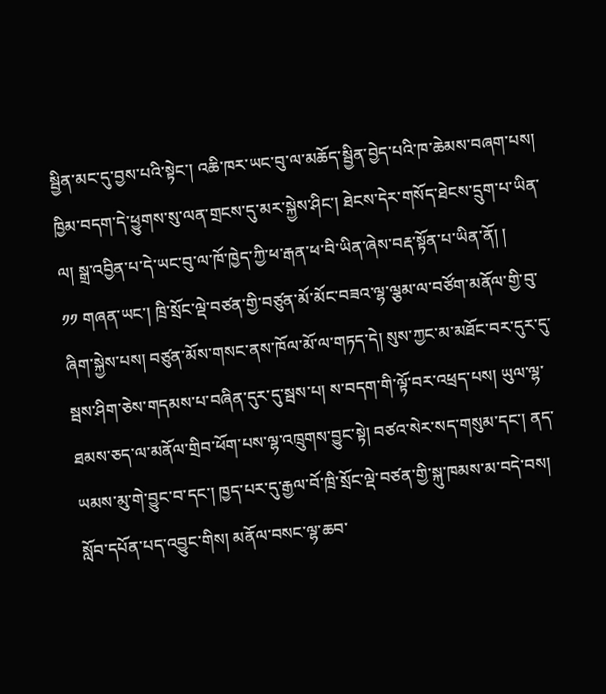སྦྱིན་མང་དུ་བྱས་པའི་སྟེང་། འཆི་ཁར་ཡང་བུ་ལ་མཆོད་སྦྱིན་བྱེད་པའི་ཁ་ཆེམས་བཞག་པས། ཁྱིམ་བདག་དེ་ཕྱུགས་སུ་ལན་གྲངས་དུ་མར་སྐྱེས་ཤིང་། ཐེངས་དེར་གསོད་ཐེངས་དྲུག་པ་ཡིན་ལ། སྒྲ་འབྱིན་པ་དེ་ཡང་བུ་ལ་ཁོ་ཁྱེད་ཀྱི་ཕ་རྒན་ཕ་བི་ཡིན་ཞེས་བརྡ་སྟོན་པ་ཡིན་ནོ། །
༡༡ གཞན་ཡང་། ཁྲི་སྲོང་ལྡེ་བཙན་གྱི་བཙུན་མོ་མོང་བཟའ་ལྷ་ལྕམ་ལ་བཙོག་མནོལ་གྱི་བུ་ཞིག་སྐྱེས་པས། བཙུན་མོས་གསང་ནས་ཁོལ་མོ་ལ་གཏད་དེ། སུས་ཀྱང་མ་མཐོང་བར་དུར་དུ་སྦས་ཤིག་ཅེས་གདམས་པ་བཞིན་དུར་དུ་སྦས་པ། ས་བདག་གི་ལྟོ་བར་འཕྲད་པས། ཡུལ་ལྷ་ཐམས་ཅད་ལ་མནོལ་གྲིབ་ཕོག་པས་ལྷ་འཁྲུགས་བྱུང་སྟེ། བཙའ་སེར་སད་གསུམ་དང་། ནད་ཡམས་མུ་གེ་བྱུང་བ་དང་། ཁྱད་པར་དུ་རྒྱལ་བོ་ཁྲི་སྲོང་ལྡེ་བཙན་གྱི་སྐུ་ཁམས་མ་བདེ་བས། སློབ་དཔོན་པད་འབྱུང་གིས། མནོལ་བསང་ལྷ་ཆབ་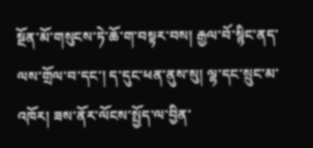སྔོན་མོ་གསུངས་ཏེ་ཆོ་ག་བསྟར་བས། རྒྱལ་བོ་སྙིང་ནད་ལས་གྲོལ་བ་དང་། ད་དུང་ཕན་ནུས་སུ། ལྷ་དང་སྲུང་མ་འཁོར། ཟས་ནོར་ལོངས་སྤྱོད་ལ་བྱིན་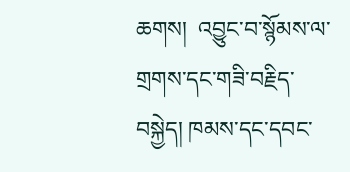ཆགས།  འབྱུང་བ་སྙོམས་ལ་གྲགས་དང་གཟི་བརྗིད་བསྐྱེད། ཁམས་དང་དབང་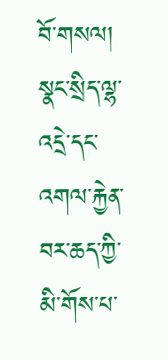བོ་གསལ། སྣང་སྲིད་ལྷ་འདྲེ་དང་འགལ་རྐྱེན་བར་ཆད་ཀྱི་མི་གོས་པ་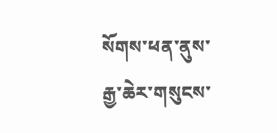སོགས་ཕན་ནུས་རྒྱ་ཆེར་གསུངས་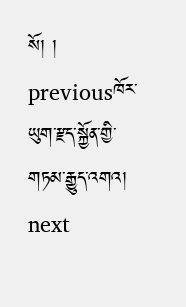སོ། །
previousཁོར་ཡུག་རྫད་སྐྱོན་གྱི་གཏམ་རྒྱུད་འགའ། next